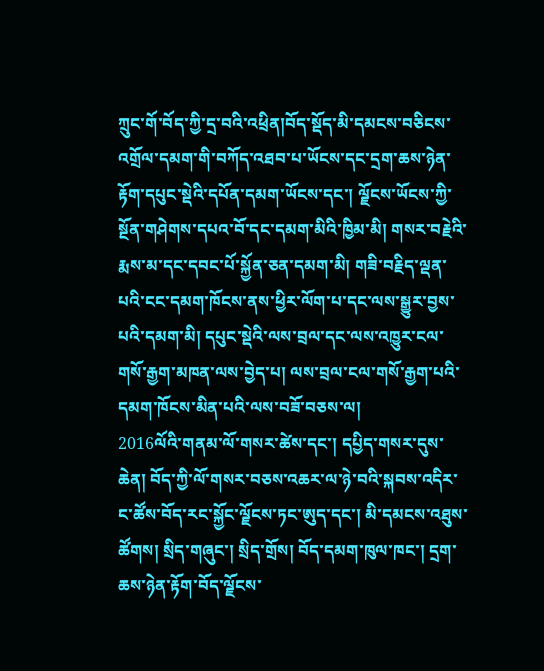ཀྲུང་གོ་བོད་ཀྱི་དྲ་བའི་འཕྲིན།བོད་སྡོད་མི་དམངས་བཅིངས་འགྲོལ་དམག་གི་བཀོད་འཐབ་པ་ཡོངས་དང་དྲག་ཆས་ཉེན་རྟོག་དཔུང་སྡེའི་དཔོན་དམག་ཡོངས་དང་། ལྗོངས་ཡོངས་ཀྱི་སྔོན་གཤེགས་དཔའ་བོ་དང་དམག་མིའི་ཁྱིམ་མི། གསར་བརྗེའི་རྨས་མ་དང་དབང་པོ་སྐྱོན་ཅན་དམག་མི། གཟི་བརྗིད་ལྡན་པའི་ངང་དམག་ཁོངས་ནས་ཕྱིར་ལོག་པ་དང་ལས་སྒྱུར་བྱས་པའི་དམག་མི། དཔུང་སྡེའི་ལས་བྲལ་དང་ལས་འཁྱུར་ངལ་གསོ་རྒྱག་མཁན་ལས་བྱེད་པ། ལས་བྲལ་ངལ་གསོ་རྒྱག་པའི་དམག་ཁོངས་མིན་པའི་ལས་བཟོ་བཅས་ལ།
2016ལོའི་གནམ་ལོ་གསར་ཚེས་དང་། དཔྱིད་གསར་དུས་ཆེན། བོད་ཀྱི་ལོ་གསར་བཅས་འཆར་ལ་ཉེ་བའི་སྐབས་འདིར་ང་ཚོས་བོད་རང་སྐྱོང་ལྗོངས་ཏང་ཨུད་དང་། མི་དམངས་འཐུས་ཚོགས། སྲིད་གཞུང་། སྲིད་གྲོས། བོད་དམག་ཁུལ་ཁང་། དྲག་ཆས་ཉེན་རྟོག་བོད་ལྗོངས་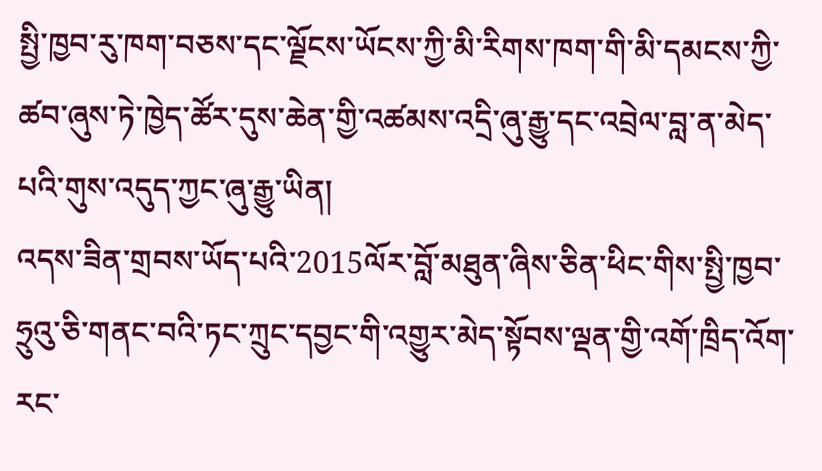སྤྱི་ཁྱབ་རུ་ཁག་བཅས་དང་ལྗོངས་ཡོངས་ཀྱི་མི་རིགས་ཁག་གི་མི་དམངས་ཀྱི་ཚབ་ཞུས་ཏེ་ཁྱེད་ཚོར་དུས་ཆེན་གྱི་འཚམས་འདྲི་ཞུ་རྒྱུ་དང་འབྲེལ་བླ་ན་མེད་པའི་གུས་འདུད་ཀྱང་ཞུ་རྒྱུ་ཡིན།
འདས་ཟིན་གྲབས་ཡོད་པའི་2015ལོར་བློ་མཐུན་ཞིས་ཅིན་ཕིང་གིས་སྤྱི་ཁྱབ་ཧྲུའུ་ཅི་གནང་བའི་ཏང་ཀྲུང་དབྱང་གི་འགྱུར་མེད་སྟོབས་ལྡན་གྱི་འགོ་ཁྲིད་འོག་རང་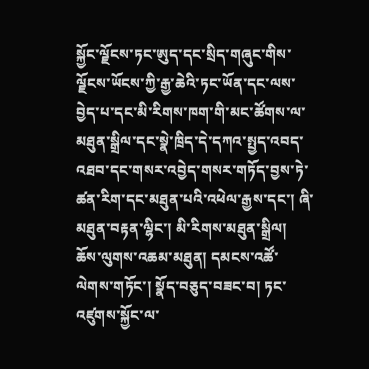སྐྱོང་ལྗོངས་ཏང་ཨུད་དང་སྲིད་གཞུང་གིས་ལྗོངས་ཡོངས་ཀྱི་རྒྱ་ཆེའི་ཏང་ཡོན་དང་ལས་བྱེད་པ་དང་མི་རིགས་ཁག་གི་མང་ཚོགས་ལ་མཐུན་སྒྲིལ་དང་སྣེ་ཁྲིད་དེ་དཀའ་སྤྱད་འབད་འཐབ་དང་གསར་འབྱེད་གསར་གཏོད་བྱས་ཏེ་ཚན་རིག་དང་མཐུན་པའི་འཕེལ་རྒྱས་དང་། ཞི་མཐུན་བརྟན་ལྷིང་། མི་རིགས་མཐུན་སྒྲིལ། ཆོས་ལུགས་འཆམ་མཐུན། དམངས་འཚོ་ལེགས་གཏོང་། སྣོད་བཅུད་བཟང་བ། ཏང་འཛུགས་སྐྱོང་ལ་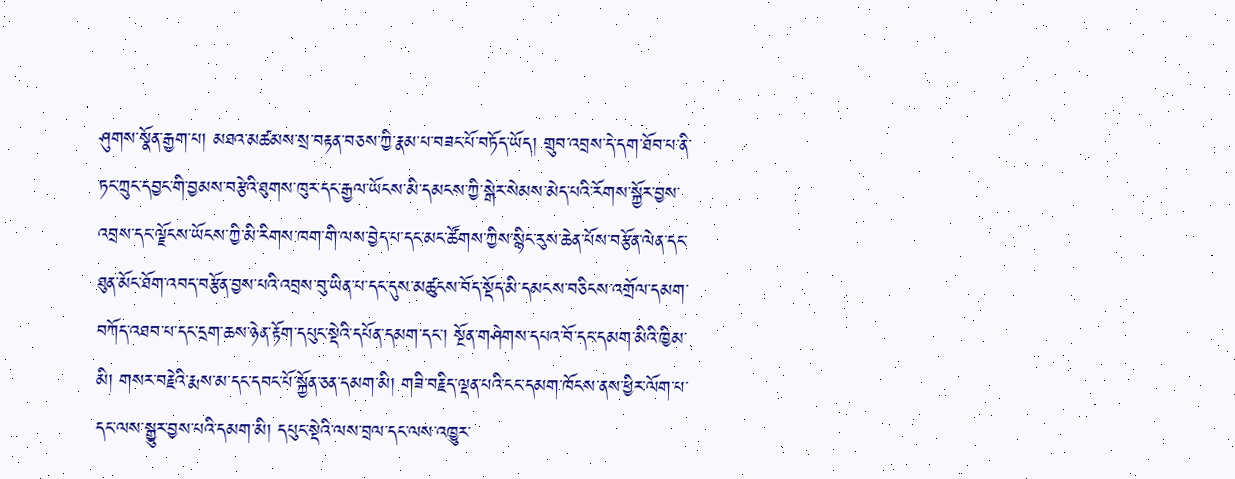ཤུགས་སྣོན་རྒྱག་པ། མཐའ་མཚམས་སྲ་བརྟན་བཅས་ཀྱི་རྣམ་པ་བཟང་པོ་བཏོད་ཡོད། གྲུབ་འབྲས་དེ་དག་ཐོབ་པ་ནི་ཏང་ཀྲུང་དབྱང་གི་བྱམས་བརྩེའི་ཐུགས་ཁུར་དང་རྒྱལ་ཡོངས་མི་དམངས་ཀྱི་སྒེར་སེམས་མེད་པའི་རོགས་སྐྱོར་བྱས་འབྲས་དང་ལྗོངས་ཡོངས་ཀྱི་མི་རིགས་ཁག་གི་ལས་བྱེད་པ་དང་མང་ཚོགས་ཀྱིས་སྙིང་རུས་ཆེན་པོས་བརྩོན་ལེན་དང་ཐུན་མོང་ཐོག་འབད་བརྩོན་བྱས་པའི་འབྲས་བུ་ཡིན་པ་དང་དུས་མཚུངས་བོད་སྡོད་མི་དམངས་བཅིངས་འགྲོལ་དམག་བཀོད་འཐབ་པ་དང་དྲག་ཆས་ཉེན་རྟོག་དཔུང་སྡེའི་དཔོན་དམག་དང་། སྔོན་གཤེགས་དཔའ་བོ་དང་དམག་མིའི་ཁྱིམ་མི། གསར་བརྗེའི་རྨས་མ་དང་དབང་པོ་སྐྱོན་ཅན་དམག་མི། གཟི་བརྗིད་ལྡན་པའི་ངང་དམག་ཁོངས་ནས་ཕྱིར་ལོག་པ་དང་ལས་སྒྱུར་བྱས་པའི་དམག་མི། དཔུང་སྡེའི་ལས་བྲལ་དང་ལས་འཁྱུར་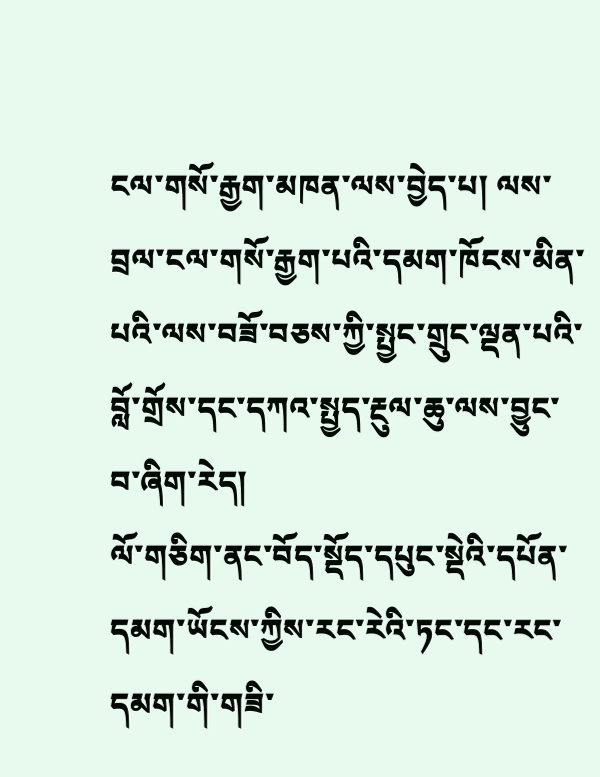ངལ་གསོ་རྒྱག་མཁན་ལས་བྱེད་པ། ལས་བྲལ་ངལ་གསོ་རྒྱག་པའི་དམག་ཁོངས་མིན་པའི་ལས་བཟོ་བཅས་ཀྱི་སྤྱང་གྲུང་ལྡན་པའི་བློ་གྲོས་དང་དཀའ་སྤྱད་རྔུལ་ཆུ་ལས་བྱུང་བ་ཞིག་རེད།
ལོ་གཅིག་ནང་བོད་སྡོད་དཔུང་སྡེའི་དཔོན་དམག་ཡོངས་ཀྱིས་རང་རེའི་ཏང་དང་རང་དམག་གི་གཟི་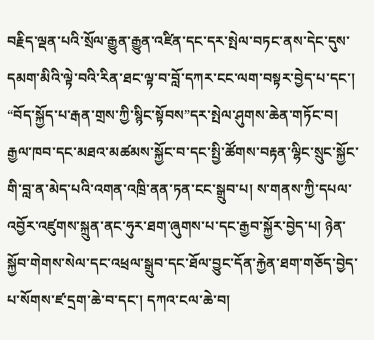བརྗིད་ལྡན་པའི་སྲོལ་རྒྱུན་རྒྱུན་འཛིན་དང་དར་སྤེལ་བཏང་ནས་དེང་དུས་དམག་མིའི་ལྟེ་བའི་རིན་ཐང་ལྟ་བ་བློ་དཀར་ངང་ལག་བསྟར་བྱེད་པ་དང་། “བོད་སྐྱོད་པ་རྒན་གྲས་ཀྱི་སྙིང་སྟོབས”དར་སྤེལ་ཤུགས་ཆེན་གཏོང་བ། རྒྱལ་ཁབ་དང་མཐའ་མཚམས་སྐྱོང་བ་དང་སྤྱི་ཚོགས་བརྟན་ལྷིང་སྲུང་སྐྱོང་གི་བླ་ན་མེད་པའི་འགན་འཁྲི་ནན་ཏན་ངང་སྒྲུབ་པ། ས་གནས་ཀྱི་དཔལ་འབྱོར་འཛུགས་སྐྲུན་ནང་ཧུར་ཐག་ཞུགས་པ་དང་རྒྱབ་སྐྱོར་བྱེད་པ། ཉེན་སྐྱོབ་གེགས་སེལ་དང་འཕྲལ་སྒྲུབ་དང་ཐོལ་བྱུང་དོན་རྐྱེན་ཐག་གཅོད་བྱེད་པ་སོགས་ཛ་དྲག་ཆེ་བ་དང་། དཀའ་ངལ་ཆེ་བ།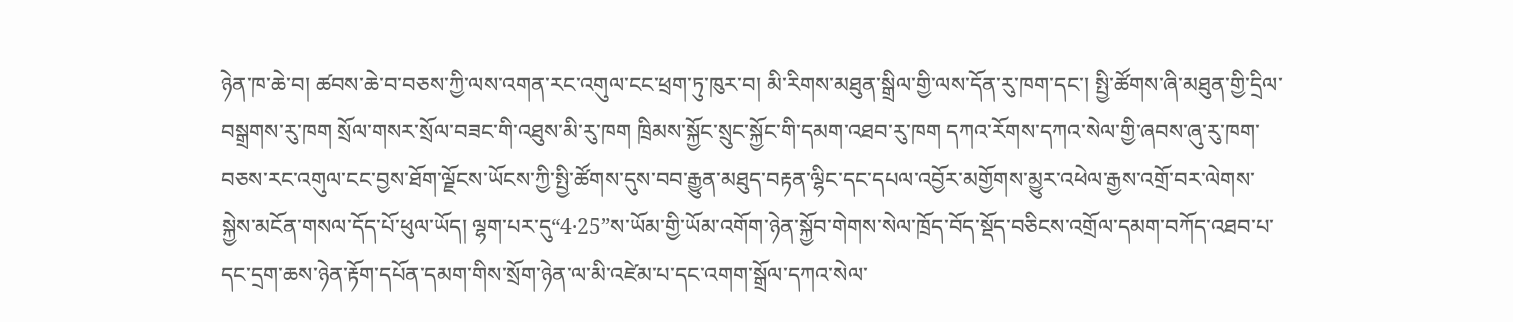ཉེན་ཁ་ཆེ་བ། ཚབས་ཆེ་བ་བཅས་ཀྱི་ལས་འགན་རང་འགུལ་ངང་ཕྲག་ཏུ་ཁུར་བ། མི་རིགས་མཐུན་སྒྲིལ་གྱི་ལས་དོན་རུ་ཁག་དང་། སྤྱི་ཚོགས་ཞི་མཐུན་གྱི་དྲིལ་བསྒྲགས་རུ་ཁག སྲོལ་གསར་སྲོལ་བཟང་གི་འཐུས་མི་རུ་ཁག ཁྲིམས་སྐྱོང་སྲུང་སྐྱོང་གི་དམག་འཐབ་རུ་ཁག དཀའ་རོགས་དཀའ་སེལ་གྱི་ཞབས་ཞུ་རུ་ཁག་བཅས་རང་འགུལ་ངང་བྱས་ཐོག་ལྗོངས་ཡོངས་ཀྱི་སྤྱི་ཚོགས་དུས་བབ་རྒྱུན་མཐུད་བརྟན་ལྷིང་དང་དཔལ་འབྱོར་མགྱོགས་མྱུར་འཕེལ་རྒྱས་འགྲོ་བར་ལེགས་སྐྱེས་མངོན་གསལ་དོད་པོ་ཕུལ་ཡོད། ལྷག་པར་དུ“4·25”ས་ཡོམ་གྱི་ཡོམ་འགོག་ཉེན་སྐྱོབ་གེགས་སེལ་ཁྲོད་བོད་སྡོད་བཅིངས་འགྲོལ་དམག་བཀོད་འཐབ་པ་དང་དྲག་ཆས་ཉེན་རྟོག་དཔོན་དམག་གིས་སྲོག་ཉེན་ལ་མི་འཛེམ་པ་དང་འགག་སྒྲོལ་དཀའ་སེལ་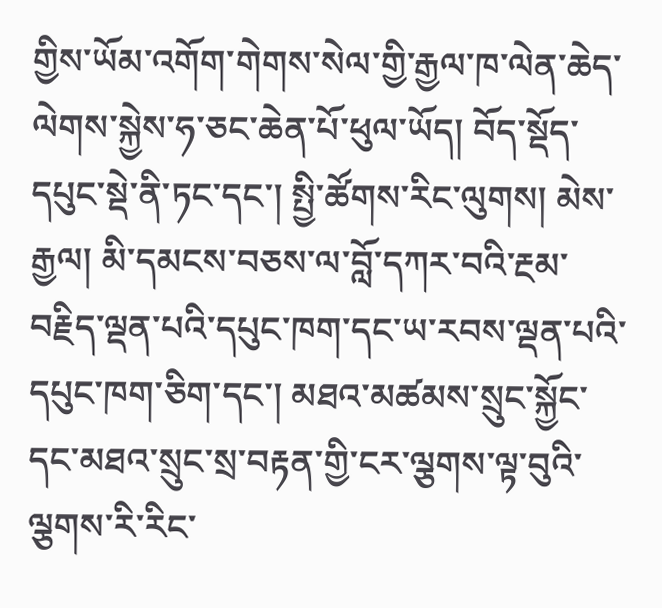གྱིས་ཡོམ་འགོག་གེགས་སེལ་གྱི་རྒྱལ་ཁ་ལེན་ཆེད་ལེགས་སྐྱེས་ཧ་ཅང་ཆེན་པོ་ཕུལ་ཡོད། བོད་སྡོད་དཔུང་སྡེ་ནི་ཏང་དང་། སྤྱི་ཚོགས་རིང་ལུགས། མེས་རྒྱལ། མི་དམངས་བཅས་ལ་བློ་དཀར་བའི་རྔམ་བརྗིད་ལྡན་པའི་དཔུང་ཁག་དང་ཡ་རབས་ལྡན་པའི་དཔུང་ཁག་ཅིག་དང་། མཐའ་མཚམས་སྲུང་སྐྱོང་དང་མཐའ་སྲུང་སྲ་བརྟན་གྱི་ངར་ལྕགས་ལྟ་བུའི་ལྕགས་རི་རིང་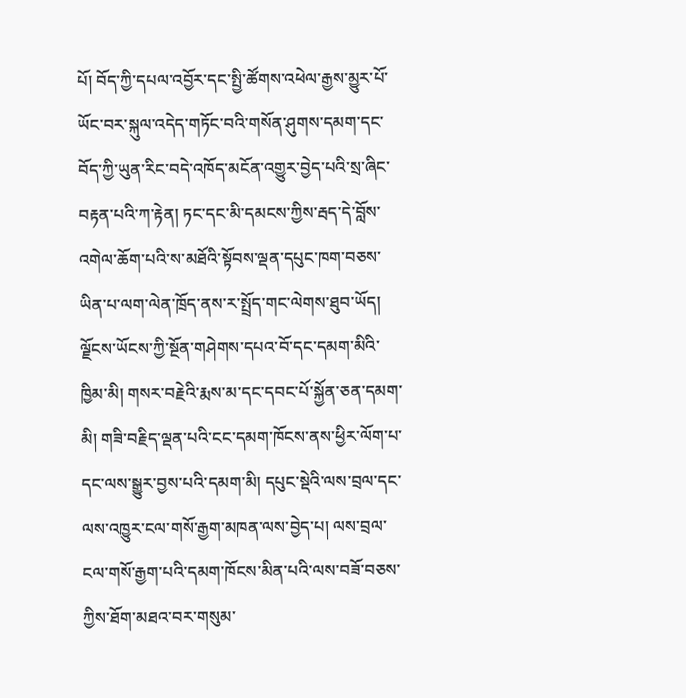པོ། བོད་ཀྱི་དཔལ་འབྱོར་དང་སྤྱི་ཚོགས་འཕེལ་རྒྱས་མྱུར་པོ་ཡོང་བར་སྐུལ་འདེད་གཏོང་བའི་གསོན་ཤུགས་དམག་དང་བོད་ཀྱི་ཡུན་རིང་བདེ་འཁོད་མངོན་འགྱུར་བྱེད་པའི་སྲ་ཞིང་བརྟན་པའི་ཀ་རྟེན། ཏང་དང་མི་དམངས་ཀྱིས་རྦད་དེ་བློས་འགེལ་ཆོག་པའི་ས་མཐོའི་སྟོབས་ལྡན་དཔུང་ཁག་བཅས་ཡིན་པ་ལག་ལེན་ཁྲོད་ནས་ར་སྤྲོད་གང་ལེགས་ཐུབ་ཡོད། ལྗོངས་ཡོངས་ཀྱི་སྔོན་གཤེགས་དཔའ་བོ་དང་དམག་མིའི་ཁྱིམ་མི། གསར་བརྗེའི་རྨས་མ་དང་དབང་པོ་སྐྱོན་ཅན་དམག་མི། གཟི་བརྗིད་ལྡན་པའི་ངང་དམག་ཁོངས་ནས་ཕྱིར་ལོག་པ་དང་ལས་སྒྱུར་བྱས་པའི་དམག་མི། དཔུང་སྡེའི་ལས་བྲལ་དང་ལས་འཁྱུར་ངལ་གསོ་རྒྱག་མཁན་ལས་བྱེད་པ། ལས་བྲལ་ངལ་གསོ་རྒྱག་པའི་དམག་ཁོངས་མིན་པའི་ལས་བཟོ་བཅས་ཀྱིས་ཐོག་མཐའ་བར་གསུམ་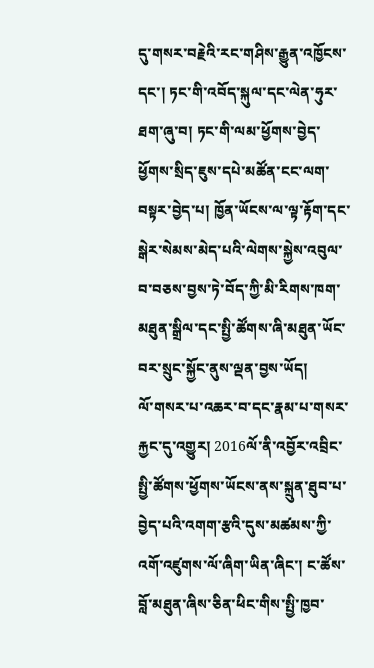དུ་གསར་བརྗེའི་རང་གཤིས་རྒྱུན་འཁྱོངས་དང་། ཏང་གི་འབོད་སྐུལ་དང་ལེན་ཧུར་ཐག་ཞུ་བ། ཏང་གི་ལམ་ཕྱོགས་བྱེད་ཕྱོགས་སྲིད་ཇུས་དཔེ་མཚོན་ངང་ལག་བསྟར་བྱེད་པ། ཁྱོན་ཡོངས་ལ་ལྟ་རྟོག་དང་སྒེར་སེམས་མེད་པའི་ལེགས་སྐྱེས་འབུལ་བ་བཅས་བྱས་ཏེ་བོད་ཀྱི་མི་རིགས་ཁག་མཐུན་སྒྲིལ་དང་སྤྱི་ཚོགས་ཞི་མཐུན་ཡོང་བར་སྲུང་སྐྱོང་ནུས་ལྡན་བྱས་ཡོད།
ལོ་གསར་པ་འཆར་བ་དང་རྣམ་པ་གསར་རྐྱང་དུ་འགྱུར། 2016ལོ་ནི་འབྱོར་འབྲིང་སྤྱི་ཚོགས་ཕྱོགས་ཡོངས་ནས་སྐྲུན་ཐུབ་པ་བྱེད་པའི་འགག་རྩའི་དུས་མཚམས་ཀྱི་འགོ་འཛུགས་ལོ་ཞིག་ཡིན་ཞིང་། ང་ཚོས་བློ་མཐུན་ཞིས་ཅིན་ཕིང་གིས་སྤྱི་ཁྱབ་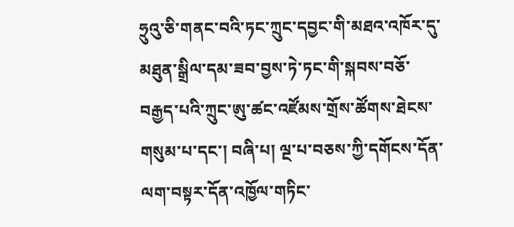ཧྲུའུ་ཅི་གནང་བའི་ཏང་ཀྲུང་དབྱང་གི་མཐའ་འཁོར་དུ་མཐུན་སྒྲིལ་དམ་ཟབ་བྱས་ཏེ་ཏང་གི་སྐབས་བཅོ་བརྒྱད་པའི་ཀྲུང་ཨུ་ཚང་འཛོམས་གྲོས་ཚོགས་ཐེངས་གསུམ་པ་དང་། བཞི་པ། ལྔ་པ་བཅས་ཀྱི་དགོངས་དོན་ལག་བསྟར་དོན་འཁྱོལ་གཏིང་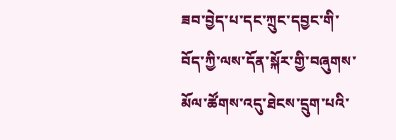ཟབ་བྱེད་པ་དང་ཀྲུང་དབྱང་གི་བོད་ཀྱི་ལས་དོན་སྐོར་གྱི་བཞུགས་མོལ་ཚོགས་འདུ་ཐེངས་དྲུག་པའི་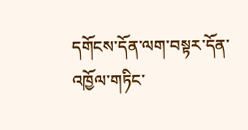དགོངས་དོན་ལག་བསྟར་དོན་འཁྱོལ་གཏིང་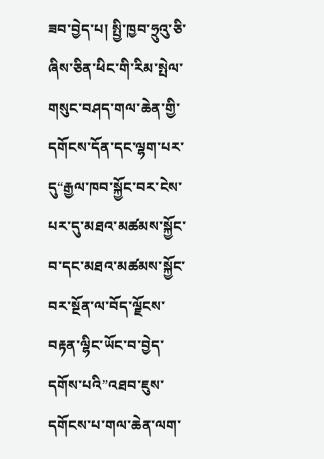ཟབ་བྱེད་པ། སྤྱི་ཁྱབ་ཧྲུའུ་ཅི་ཞིས་ཅིན་ཕིང་གི་རིམ་སྤེལ་གསུང་བཤད་གལ་ཆེན་གྱི་དགོངས་དོན་དང་ལྷག་པར་དུ“རྒྱལ་ཁབ་སྐྱོང་བར་ངེས་པར་དུ་མཐའ་མཚམས་སྐྱོང་བ་དང་མཐའ་མཚམས་སྐྱོང་བར་སྔོན་ལ་བོད་ལྗོངས་བརྟན་ལྷིང་ཡོང་བ་བྱེད་དགོས་པའི”འཐབ་ཇུས་དགོངས་པ་གལ་ཆེན་ལག་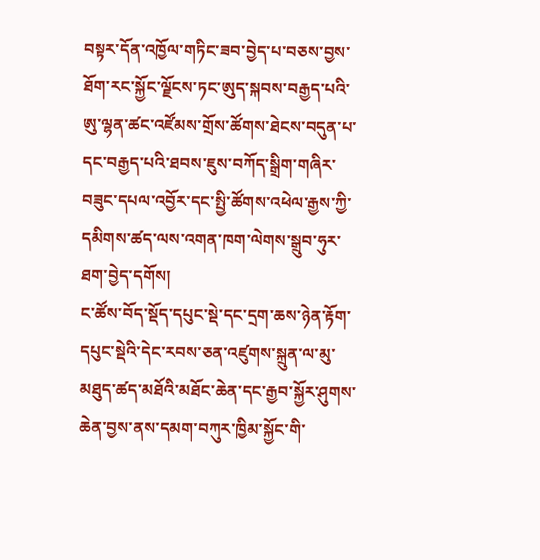བསྟར་དོན་འཁྱོལ་གཏིང་ཟབ་བྱེད་པ་བཅས་བྱས་ཐོག་རང་སྐྱོང་ལྗོངས་ཏང་ཨུད་སྐབས་བརྒྱད་པའི་ཨུ་ལྷན་ཚང་འཛོམས་གྲོས་ཚོགས་ཐེངས་བདུན་པ་དང་བརྒྱད་པའི་ཐབས་ཇུས་བཀོད་སྒྲིག་གཞིར་བཟུང་དཔལ་འབྱོར་དང་སྤྱི་ཚོགས་འཕེལ་རྒྱས་ཀྱི་དམིགས་ཚད་ལས་འགན་ཁག་ལེགས་སྒྲུབ་ཧུར་ཐག་བྱེད་དགོས།
ང་ཚོས་བོད་སྡོད་དཔུང་སྡེ་དང་དྲག་ཆས་ཉེན་རྟོག་དཔུང་སྡེའི་དེང་རབས་ཅན་འཛུགས་སྐྲུན་ལ་མུ་མཐུད་ཚད་མཐོའི་མཐོང་ཆེན་དང་རྒྱབ་སྐྱོར་ཤུགས་ཆེན་བྱས་ནས་དམག་བཀུར་ཁྱིམ་སྐྱོང་གི་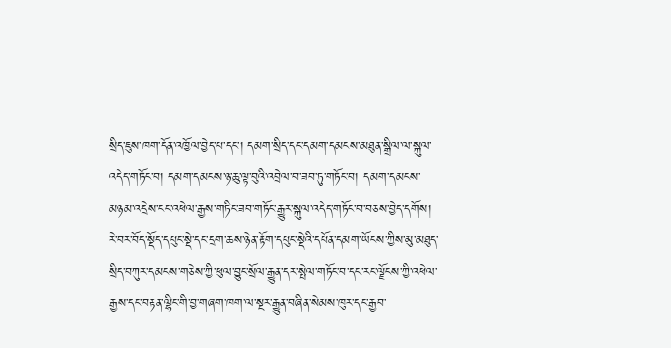སྲིད་ཇུས་ཁག་དོན་འཁྱོལ་བྱེད་པ་དང་། དམག་སྲིད་དང་དམག་དམངས་མཐུན་སྒྲིལ་ལ་སྐུལ་འདེད་གཏོང་བ། དམག་དམངས་ཉ་ཆུ་ལྟ་བུའི་འབྲེལ་བ་ཟབ་ཏུ་གཏོང་བ། དམག་དམངས་མཉམ་འདྲེས་ངང་འཕེལ་རྒྱས་གཏིང་ཟབ་གཏོང་རྒྱུར་སྐུལ་འདེད་གཏོང་བ་བཅས་བྱེད་དགོས། རེ་བར་བོད་སྡོད་དཔུང་སྡེ་དང་དྲག་ཆས་ཉེན་རྟོག་དཔུང་སྡེའི་དཔོན་དམག་ཡོངས་ཀྱིས་མུ་མཐུད་སྲིད་བཀུར་དམངས་གཅེས་ཀྱི་ཕུལ་བྱུང་སྲོལ་རྒྱུན་དར་སྤེལ་གཏོང་བ་དང་རང་ལྗོངས་ཀྱི་འཕེལ་རྒྱས་དང་བརྟན་ལྷིང་གི་བྱ་གཞག་ཁག་ལ་སྔར་རྒྱུན་བཞིན་སེམས་ཁུར་དང་རྒྱབ་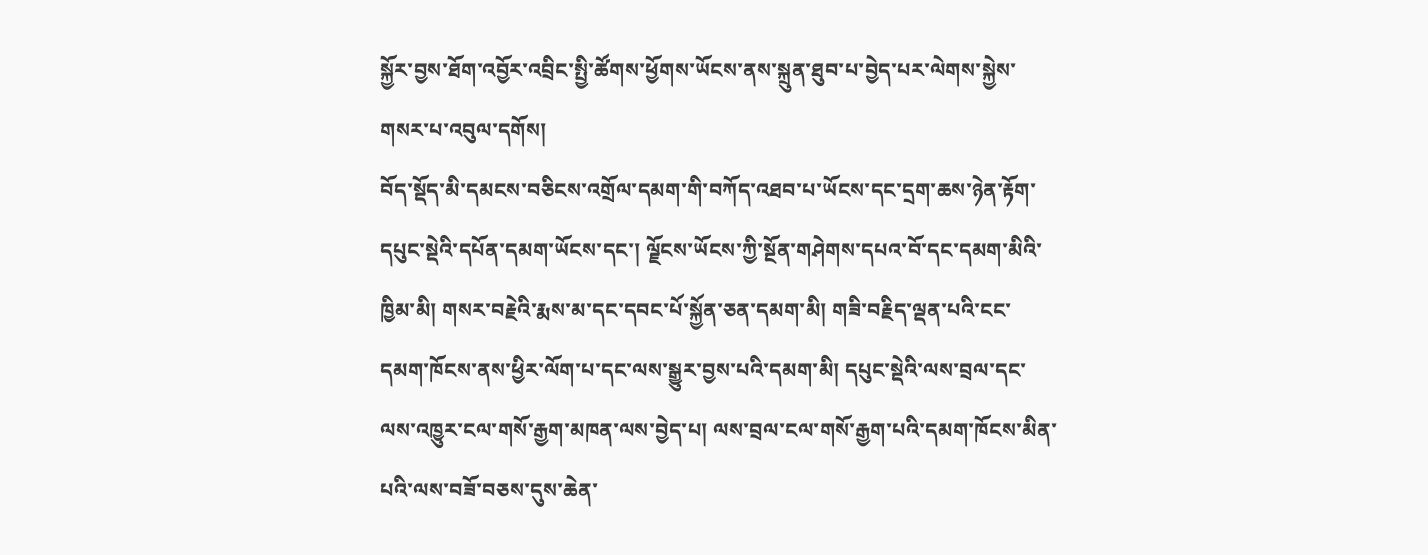སྐྱོར་བྱས་ཐོག་འབྱོར་འབྲིང་སྤྱི་ཚོགས་ཕྱོགས་ཡོངས་ནས་སྐྲུན་ཐུབ་པ་བྱེད་པར་ལེགས་སྐྱེས་གསར་པ་འབུལ་དགོས།
བོད་སྡོད་མི་དམངས་བཅིངས་འགྲོལ་དམག་གི་བཀོད་འཐབ་པ་ཡོངས་དང་དྲག་ཆས་ཉེན་རྟོག་དཔུང་སྡེའི་དཔོན་དམག་ཡོངས་དང་། ལྗོངས་ཡོངས་ཀྱི་སྔོན་གཤེགས་དཔའ་བོ་དང་དམག་མིའི་ཁྱིམ་མི། གསར་བརྗེའི་རྨས་མ་དང་དབང་པོ་སྐྱོན་ཅན་དམག་མི། གཟི་བརྗིད་ལྡན་པའི་ངང་དམག་ཁོངས་ནས་ཕྱིར་ལོག་པ་དང་ལས་སྒྱུར་བྱས་པའི་དམག་མི། དཔུང་སྡེའི་ལས་བྲལ་དང་ལས་འཁྱུར་ངལ་གསོ་རྒྱག་མཁན་ལས་བྱེད་པ། ལས་བྲལ་ངལ་གསོ་རྒྱག་པའི་དམག་ཁོངས་མིན་པའི་ལས་བཟོ་བཅས་དུས་ཆེན་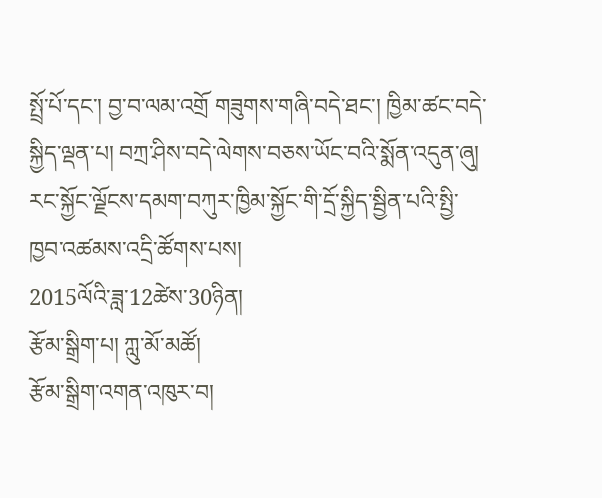སྤྲོ་པོ་དང་། བྱ་བ་ལམ་འགྲོ གཟུགས་གཞི་བདེ་ཐང་། ཁྱིམ་ཚང་བདེ་སྐྱིད་ལྡན་པ། བཀྲ་ཤིས་བདེ་ལེགས་བཅས་ཡོང་བའི་སྨོན་འདུན་ཞུ།
རང་སྐྱོང་ལྗོངས་དམག་བཀུར་ཁྱིམ་སྐྱོང་གི་དྲོ་སྐྱིད་སྦྱིན་པའི་སྤྱི་ཁྱབ་འཚམས་འདྲི་ཚོགས་པས།
2015ལོའི་ཟླ་12ཚེས་30ཉིན།
རྩོམ་སྒྲིག་པ། ཀླུ་མོ་མཚོ།
རྩོམ་སྒྲིག་འགན་འཁུར་བ།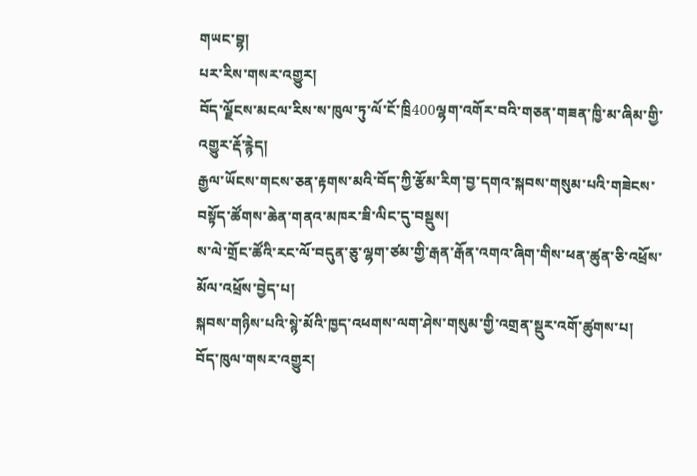གཡང་བྷ།
པར་རིས་གསར་འགྱུར།
བོད་ལྗོངས་མངལ་རིས་ས་ཁུལ་ཏུ་ལོ་ངོ་ཁྲི400ལྷག་འགོར་བའི་གཅན་གཟན་ཁྱི་མ་ཞིམ་གྱི་འགྱུར་རྡོ་རྙེད།
རྒྱལ་ཡོངས་གངས་ཅན་རྟགས་མའི་བོད་ཀྱི་རྩོམ་རིག་བྱ་དགའ་སྐབས་གསུམ་པའི་གཟེངས་བསྟོད་ཚོགས་ཆེན་གནའ་མཁར་ཟི་ལིང་དུ་བསྡུས།
ས་ལེ་གྲོང་ཚོའི་རང་ལོ་བདུན་ཅུ་ལྷག་ཙམ་གྱི་རྒན་རྒོན་འགའ་ཞིག་གིས་ཕན་ཚུན་ཅི་འཕྲོས་མོལ་འཕྲོས་བྱེད་པ།
སྐབས་གཉིས་པའི་སྙེ་མོའི་ཁྱད་འཕགས་ལག་ཤེས་གསུམ་གྱི་འགྲན་སྡུར་འགོ་ཚུགས་པ།
བོད་ཁུལ་གསར་འགྱུར།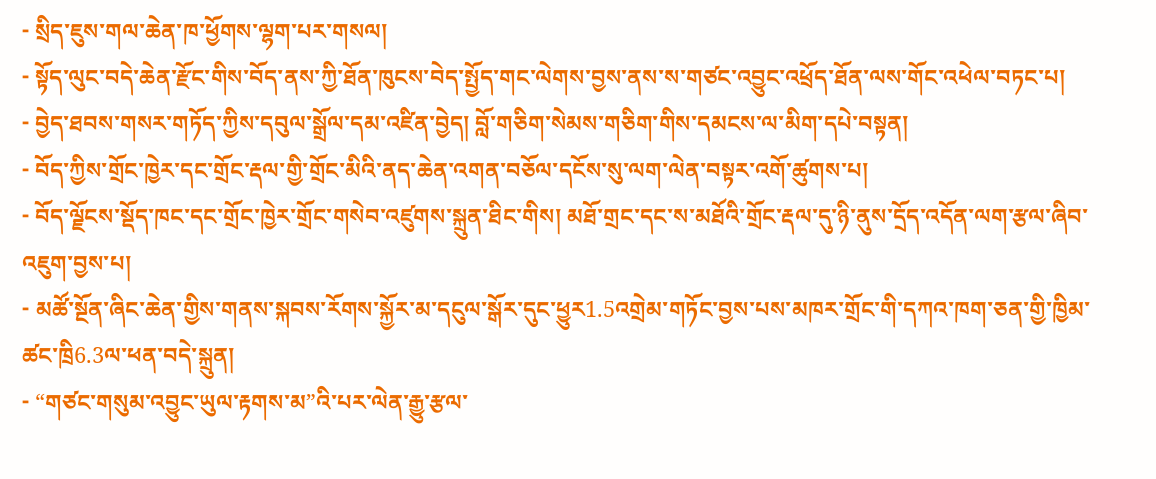- སྲིད་ཇུས་གལ་ཆེན་ཁ་ཕྱོགས་ལྷག་པར་གསལ།
- སྟོད་ལུང་བདེ་ཆེན་རྫོང་གིས་བོད་ནས་ཀྱི་ཐོན་ཁུངས་བེད་སྤྱོད་གང་ལེགས་བྱས་ནས་ས་གཙང་འབྱུང་འཕྲོད་ཐོན་ལས་གོང་འཕེལ་བཏང་པ།
- བྱེད་ཐབས་གསར་གཏོད་ཀྱིས་དབུལ་སྒྲོལ་དམ་འཛིན་བྱེད། བློ་གཅིག་སེམས་གཅིག་གིས་དམངས་ལ་མིག་དཔེ་བསྟན།
- བོད་ཀྱིས་གྲོང་ཁྱེར་དང་གྲོང་རྡལ་གྱི་གྲོང་མིའི་ནད་ཆེན་འགན་བཅོལ་དངོས་སུ་ལག་ལེན་བསྟར་འགོ་ཚུགས་པ།
- བོད་ལྗོངས་སྡོད་ཁང་དང་གྲོང་ཁྱེར་གྲོང་གསེབ་འཛུགས་སྐྲུན་ཐིང་གིས། མཐོ་གྲང་དང་ས་མཐོའི་གྲོང་རྡལ་དུ་ཉི་ནུས་དྲོད་འདོན་ལག་རྩལ་ཞིབ་འཇུག་བྱས་པ།
- མཚོ་སྔོན་ཞིང་ཆེན་གྱིས་གནས་སྐབས་རོགས་སྐྱོར་མ་དངུལ་སྒོར་དུང་ཕྱུར1.5འགྲེམ་གཏོང་བྱས་པས་མཁར་གྲོང་གི་དཀའ་ཁག་ཅན་གྱི་ཁྱིམ་ཚང་ཁྲི6.3ལ་ཕན་བདེ་སྐྲུན།
- “གཙང་གསུམ་འབྱུང་ཡུལ་རྟགས་མ”འི་པར་ལེན་རྒྱུ་རྩལ་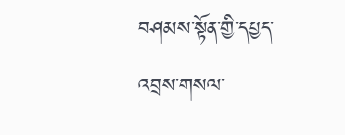བཤམས་སྟོན་གྱི་དཔྱད་འབྲས་གསལ་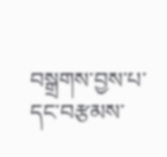བསྒྲགས་བྱས་པ་དང་བརྩམས་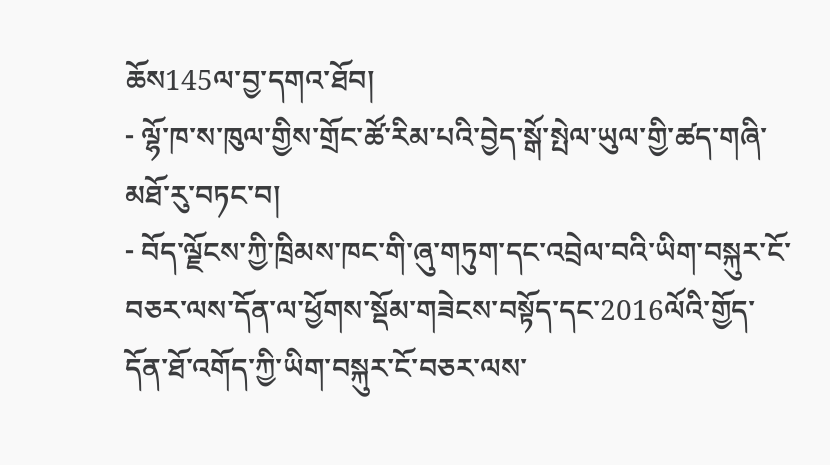ཆོས145ལ་བྱ་དགའ་ཐོབ།
- ལྷོ་ཁ་ས་ཁུལ་གྱིས་གྲོང་ཚོ་རིམ་པའི་བྱེད་སྒོ་སྤེལ་ཡུལ་གྱི་ཚད་གཞི་མཐོ་རུ་བཏང་བ།
- བོད་ལྗོངས་ཀྱི་ཁྲིམས་ཁང་གི་ཞུ་གཏུག་དང་འབྲེལ་བའི་ཡིག་བསྐུར་ངོ་བཅར་ལས་དོན་ལ་ཕྱོགས་སྡོམ་གཟེངས་བསྟོད་དང་2016ལོའི་གྱོད་དོན་ཐོ་འགོད་ཀྱི་ཡིག་བསྐུར་ངོ་བཅར་ལས་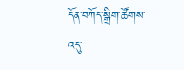དོན་བཀོད་སྒྲིག་ཚོགས་འདུ་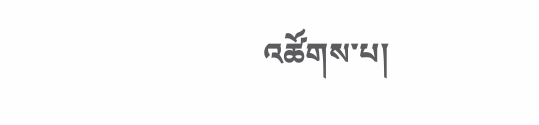འཚོགས་པ།